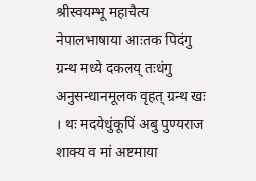श्रीस्वयम्भू महाचैत्य नेपालभाषाया आःतक पिदंगु ग्रन्थ मध्ये दकलय् तःधंगु अनुसन्धानमूलक वृहत् ग्रन्थ खः । थः मदयेधुंकूपिं अबु पुण्यराज शाक्य व मां अष्टमाया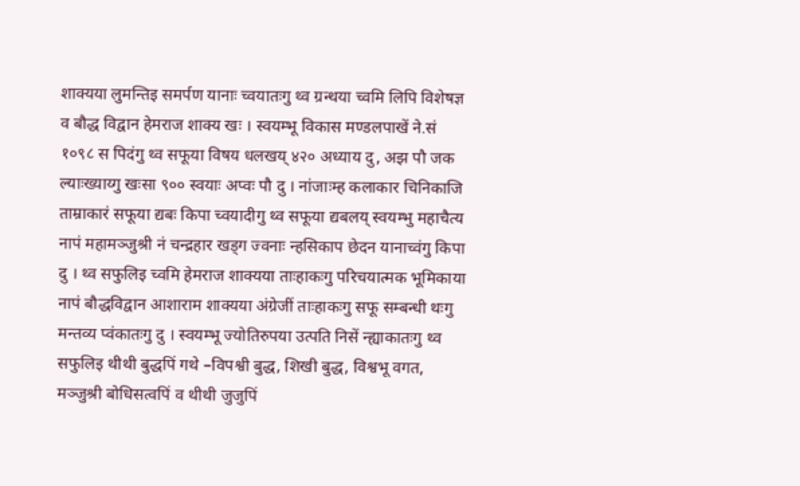शाक्यया लुमन्तिइ समर्पण यानाः च्वयातःगु थ्व ग्रन्थया च्वमि लिपि विशेषज्ञ व बौद्ध विद्वान हेमराज शाक्य खः । स्वयम्भू विकास मण्डलपाखें ने.सं १०९८ स पिदंगु थ्व सफूया विषय धलखय् ४२० अध्याय दु, अझ पौ जक ल्याःख्याय्गु खःसा ९०० स्वयाः अप्वः पौ दु । नांजाःम्ह कलाकार चिनिकाजि ताम्राकारं सफूया द्यबः किपा च्वयादीगु थ्व सफूया द्यबलय् स्वयम्भु महाचैत्य नापं महामञ्जुश्री नं चन्द्रहार खड्ग ज्वनाः न्हसिकाप छेदन यानाच्वंगु किपा दु । थ्व सफुलिइ च्वमि हेमराज शाक्यया ताःहाकःगु परिचयात्मक भूमिकाया नापं बौद्धविद्वान आशाराम शाक्यया अंग्रेजीं ताःहाकःगु सफू सम्बन्धी थःगु मन्तव्य प्वंकातःगु दु । स्वयम्भू ज्योतिरुपया उत्पति निसें न्ह्याकातःगु थ्व सफुलिइ थीथी बुद्धपिं गथे –विपश्वी बुद्ध, शिखी बुद्ध, विश्वभू वगत, मञ्जुश्री बोधिसत्वपिं व थीथी जुजुपिं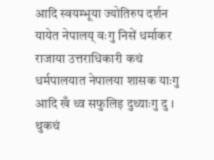आदि स्वयम्भूया ज्योतिरुप दर्शन यायेत नेपालय् वःगु निसें धर्माकर राजाया उत्तराधिकारी कथं धर्मपालयात नेपालया शासक याःगु आदि खँ थ्व सफुलिइ दुथ्याःगु दु । थुकथं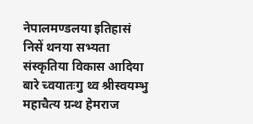नेपालमण्डलया इतिहासं निसें थनया सभ्यता संस्कृतिया विकास आदिया बारे च्वयातःगु थ्व श्रीस्वयम्भु महाचैत्य ग्रन्थ हेमराज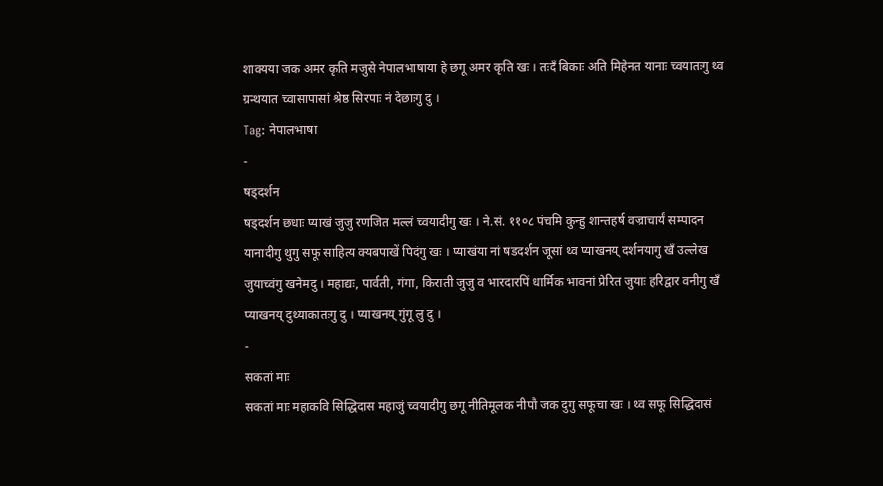शाक्यया जक अमर कृति मजुसे नेपालभाषाया हे छगू अमर कृति खः । तःदँ बिकाः अति मिहेनत यानाः च्वयातःगु थ्व ग्रन्थयात च्वासापासां श्रेष्ठ सिरपाः नं देछाःगु दु ।
Tag: नेपालभाषा
-
षड्दर्शन
षड्दर्शन छधाः प्याखं जुजु रणजित मल्लं च्वयादीगु खः । ने.सं. ११०८ पंचमि कुन्हु शान्तहर्ष वज्राचार्यं सम्पादन यानादीगु थुगु सफू साहित्य क्यबपाखें पिदंगु खः । प्याखंया नां षडदर्शन जूसां थ्व प्याखनय् दर्शनयागु खँ उल्लेख जुयाच्वंगु खनेमदु । महाद्यः, पार्वती, गंगा, किराती जुजु व भारदारपिं धार्मिक भावनां प्रेरित जुयाः हरिद्वार वनीगु खँ प्याखनय् दुथ्याकातःगु दु । प्याखनय् गुंगू लु दु ।
-
सकतां माः
सकतां माः महाकवि सिद्धिदास महाजुं च्वयादीगु छगू नीतिमूलक नीपौ जक दुगु सफूचा खः । थ्व सफू सिद्धिदासं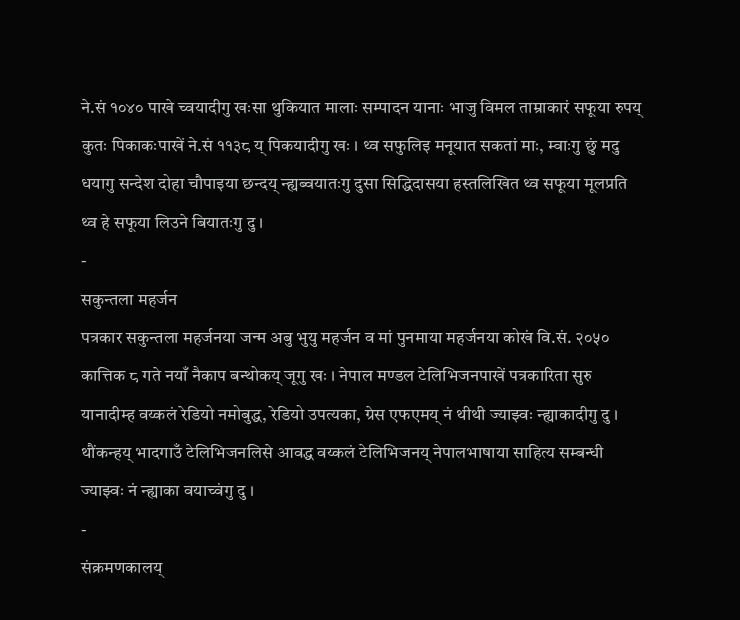ने.सं १०४० पाखे च्वयादीगु खःसा थुकियात मालाः सम्पादन यानाः भाजु विमल ताम्राकारं सफूया रुपय् कुतः पिकाकःपाखें ने.सं ११३८ य् पिकयादीगु खः । थ्व सफुलिइ मनूयात सकतां माः, म्वाःगु छुं मदु धयागु सन्देश दोहा चौपाइया छन्दय् न्ह्यब्वयातःगु दुसा सिद्धिदासया हस्तलिखित थ्व सफूया मूलप्रति थ्व हे सफूया लिउने बियातःगु दु ।
-
सकुन्तला महर्जन
पत्रकार सकुन्तला महर्जनया जन्म अबु भुयु महर्जन व मां पुनमाया महर्जनया कोखं वि.सं. २०५० कात्तिक ८ गते नयाँ नैकाप बन्थोकय् जूगु खः । नेपाल मण्डल टेलिभिजनपाखें पत्रकारिता सुरु यानादीम्ह वय्कलं रेडियो नमोबुद्ध, रेडियो उपत्यका, ग्रेस एफएमय् नं थीथी ज्याझ्वः न्ह्याकादीगु दु । थौंकन्हय् भादगाउँ टेलिभिजनलिसे आवद्ध वय्कलं टेलिभिजनय् नेपालभाषाया साहित्य सम्बन्धी ज्याझ्वः नं न्ह्याका वयाच्वंगु दु ।
-
संक्रमणकालय्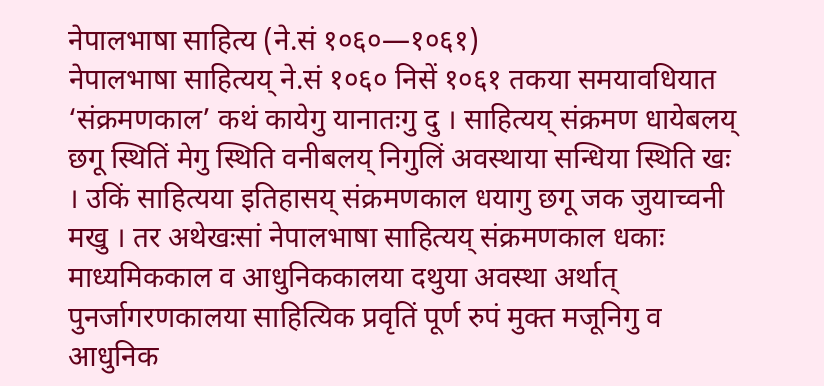नेपालभाषा साहित्य (ने.सं १०६०—१०६१)
नेपालभाषा साहित्यय् ने.सं १०६० निसें १०६१ तकया समयावधियात ‘संक्रमणकाल’ कथं कायेगु यानातःगु दु । साहित्यय् संक्रमण धायेबलय् छगू स्थितिं मेगु स्थिति वनीबलय् निगुलिं अवस्थाया सन्धिया स्थिति खः । उकिं साहित्यया इतिहासय् संक्रमणकाल धयागु छगू जक जुयाच्वनी मखु । तर अथेखःसां नेपालभाषा साहित्यय् संक्रमणकाल धकाः माध्यमिककाल व आधुनिककालया दथुया अवस्था अर्थात् पुनर्जागरणकालया साहित्यिक प्रवृतिं पूर्ण रुपं मुक्त मजूनिगु व आधुनिक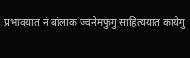प्रभावयात नं बांलाक ज्वनेमफुगु साहित्ययात कायेगु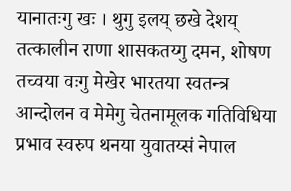यानातःगु खः । थुगु इलय् छखे देशय् तत्कालीन राणा शासकतय्गु दमन, शोषण तच्वया वःगु मेखेर भारतया स्वतन्त्र आन्दोलन व मेमेगु चेतनामूलक गतिविधिया प्रभाव स्वरुप थनया युवातय्सं नेपाल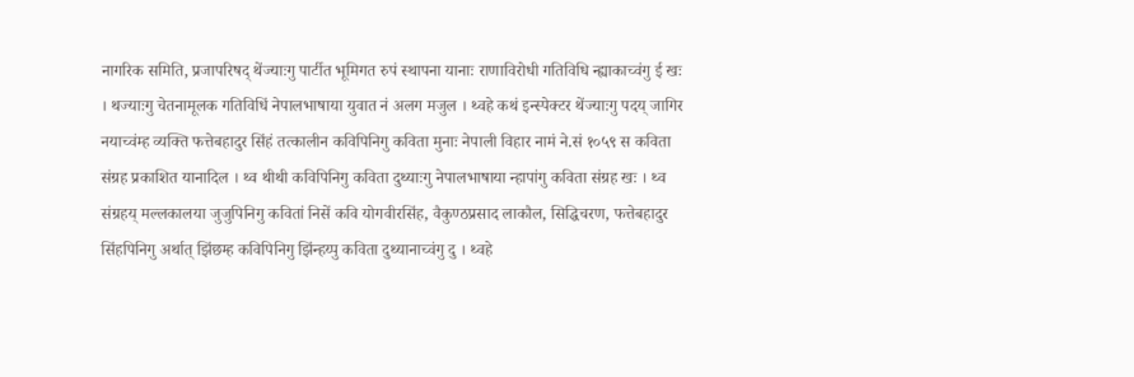नागरिक समिति, प्रजापरिषद् थेंज्याःगु पार्टीत भूमिगत रुपं स्थापना यानाः राणाविरोधी गतिविधि न्ह्याकाच्वंगु ई खः । थज्याःगु चेतनामूलक गतिविधिं नेपालभाषाया युवात नं अलग मजुल । थ्वहे कथं इन्स्पेक्टर थेंज्याःगु पदय् जागिर नयाच्वंम्ह व्यक्ति फत्तेबहादुर सिंहं तत्कालीन कविपिनिगु कविता मुनाः नेपाली विहार नामं ने.सं १०५९ स कविता संग्रह प्रकाशित यानादिल । थ्व थीथी कविपिनिगु कविता दुथ्याःगु नेपालभाषाया न्हापांगु कविता संग्रह खः । थ्व संग्रहय् मल्लकालया जुजुपिनिगु कवितां निसें कवि योगवीरसिंह, वैकुण्ठप्रसाद लाकौल, सिद्धिचरण, फत्तेबहादुर सिंहपिनिगु अर्थात् झिंछम्ह कविपिनिगु झिंन्हय्पु कविता दुथ्यानाच्वंगु दु । थ्वहे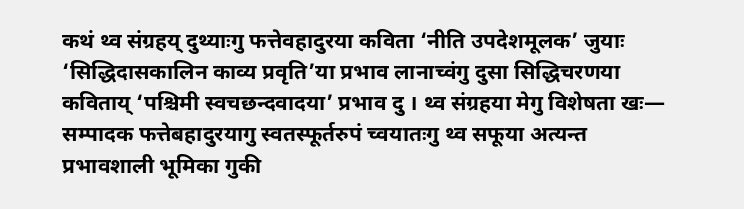कथं थ्व संग्रहय् दुथ्याःगु फत्तेवहादुरया कविता ‘नीति उपदेशमूलक’ जुयाः ‘सिद्धिदासकालिन काव्य प्रवृति’या प्रभाव लानाच्वंगु दुसा सिद्धिचरणया कविताय् ‘पश्चिमी स्वचछन्दवादया’ प्रभाव दु । थ्व संग्रहया मेगु विशेषता खः— सम्पादक फत्तेबहादुरयागु स्वतस्फूर्तरुपं च्वयातःगु थ्व सफूया अत्यन्त प्रभावशाली भूमिका गुकी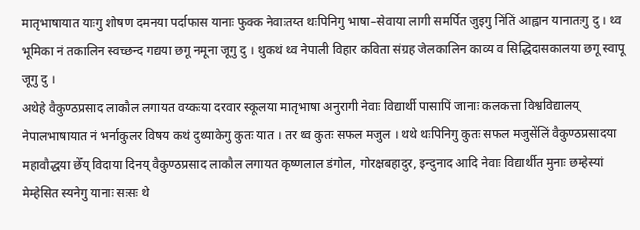मातृभाषायात याःगु शोषण दमनया पर्दाफास यानाः फुक्क नेवाःतय्त थःपिनिगु भाषा–सेवाया लागी समर्पित जुइगु निंतिं आह्वान यानातःगु दु । थ्व भूमिका नं तकालिन स्वच्छन्द गद्यया छगू नमूना जूगु दु । थुकथं थ्व नेपाली विहार कविता संग्रह जेलकालिन काव्य व सिद्धिदासकालया छगू स्वापू जूगु दु ।
अथेहे वैकुण्ठप्रसाद लाकौल लगायत वय्कःया दरवार स्कूलया मातृभाषा अनुरागी नेवाः विद्यार्थी पासापिं जानाः कलकत्ता विश्वविद्यालय् नेपालभाषायात नं भर्नाकुलर विषय कथं दुथ्याकेगु कुतः यात । तर थ्व कुतः सफल मजुल । थथे थःपिनिगु कुतः सफल मजुसेंलिं वैकुण्ठप्रसादया महावौद्धया छेँय् विदाया दिनय् वैकुण्ठप्रसाद लाकौल लगायत कृष्णलाल डंगोल, गोरक्षबहादुर, इन्दुनाद आदि नेवाः विद्यार्थीत मुनाः छम्हेस्यां मेम्हेसित स्यनेगु यानाः सःसः थे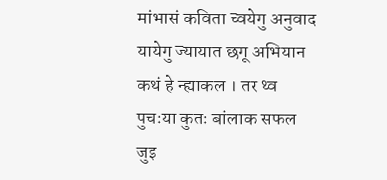मांभासं कविता च्वयेगु अनुवाद यायेगु ज्यायात छगू अभियान कथं हे न्ह्याकल । तर थ्व पुचःया कुतः बांलाक सफल जुइ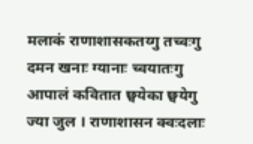मलाकं राणाशासकतय्गु तच्वःगु दमन खनाः ग्यानाः च्वयातःगु आपालं कवितात छ्वयेका छ्वयेगु ज्या जुल । राणाशासन क्वःदलाः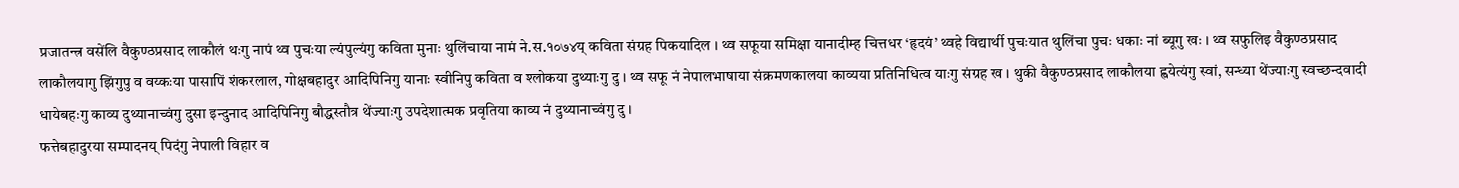प्रजातन्त्र वसेंलि वैकुण्ठप्रसाद लाकौलं थःगु नापं थ्व पुचःया ल्यंपुल्यंगु कविता मुनाः थुलिंचाया नामं ने.स.१०७४य् कविता संग्रह पिकयादिल । थ्व सफूया समिक्षा यानादीम्ह चित्तधर ‘हृदयं’ थ्वहे विद्यार्थी पुचःयात थुलिंचा पुचः धकाः नां ब्यूगु खः । थ्व सफुलिइ वैकुण्ठप्रसाद लाकौलयागु झिंगुपु व वय्कःया पासापिं शंकरलाल, गोक्षबहादुर आदिपिनिगु यानाः स्वीनिपु कविता व श्लोकया दुथ्याःगु दु । थ्व सफू नं नेपालभाषाया संक्रमणकालया काव्यया प्रतिनिधित्व याःगु संग्रह ख । थुकी वैकुण्ठप्रसाद लाकौलया ह्वयेत्यंगु स्वां, सन्ध्या थेंज्याःगु स्वच्छन्दवादी धायेबहःगु काव्य दुथ्यानाच्वंगु दुसा इन्दुनाद आदिपिनिगु बौद्धस्तौत्र थेंज्याःगु उपदेशात्मक प्रवृतिया काव्य नं दुथ्यानाच्वंगु दु ।
फत्तेबहादुरया सम्पादनय् पिदंगु नेपाली विहार व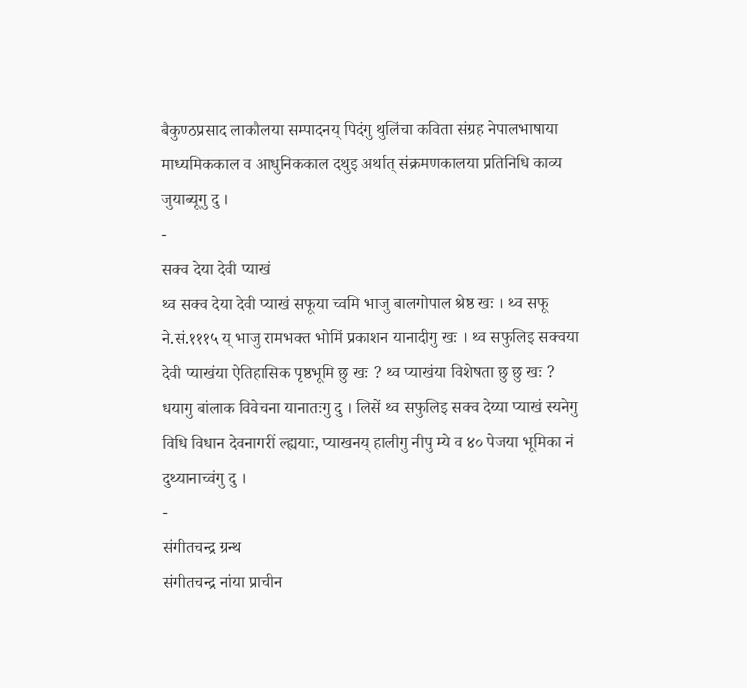बैकुण्ठप्रसाद लाकौलया सम्पादनय् पिदंगु थुलिंचा कविता संग्रह नेपालभाषाया माध्यमिककाल व आधुनिककाल दथुइ अर्थात् संक्रमणकालया प्रतिनिधि काव्य जुयाब्यूगु दु ।
-
सक्व देया देवी प्याखं
थ्व सक्व देया देवी प्याखं सफूया च्वमि भाजु बालगोपाल श्रेष्ठ खः । थ्व सफू ने.सं.१११५ य् भाजु रामभक्त भोमिं प्रकाशन यानादीगु खः । थ्व सफुलिइ सक्वया देवी प्याखंया ऐतिहासिक पृष्ठभूमि छु खः ? थ्व प्याखंया विशेषता छु छु खः ? धयागु बांलाक विवेचना यानातःगु दु । लिसें थ्व सफुलिइ सक्व देय्या प्याखं स्यनेगु विधि विधान देवनागरीं ल्ह्ययाः, प्याखनय् हालीगु नीपु म्ये व ४० पेजया भूमिका नं दुथ्यानाच्वंगु दु ।
-
संगीतचन्द्र ग्रन्थ
संगीतचन्द्र नांया प्राचीन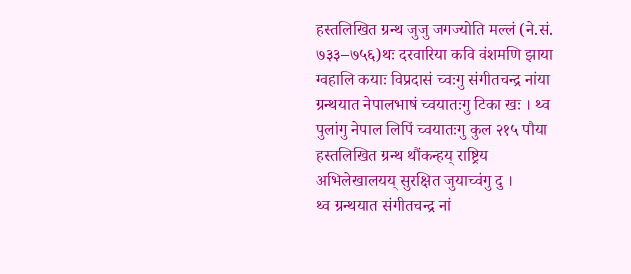हस्तलिखित ग्रन्थ जुजु जगज्योति मल्लं (ने.सं. ७३३–७५६)थः दरवारिया कवि वंशमणि झाया ग्वहालि कयाः विप्रदासं च्वःगु संगीतचन्द्र नांया ग्रन्थयात नेपालभाषं च्वयातःगु टिका खः । थ्व पुलांगु नेपाल लिपिं च्वयातःगु कुल २१५ पौया हस्तलिखित ग्रन्थ थौंकन्हय् राष्ट्रिय अभिलेखालयय् सुरक्षित जुयाच्वंगु दु ।
थ्व ग्रन्थयात संगीतचन्द्र नां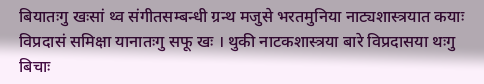बियातःगु खःसां थ्व संगीतसम्बन्धी ग्रन्थ मजुसे भरतमुनिया नाट्यशास्त्रयात कयाः विप्रदासं समिक्षा यानातःगु सफू खः । थुकी नाटकशास्त्रया बारे विप्रदासया थःगु बिचाः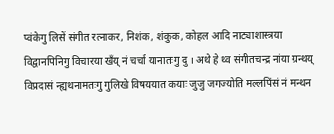प्वंकेगु लिसें संगीत रत्नाकर, निशंक, शंकुक, कोहल आदि नाट्याशास्त्रया विद्वानपिनिगु विचारया खँय् नं चर्चा यानातःगु दु । अथे हे थ्व संगीतचन्द्र नांया ग्रन्थय् विप्रदासं न्ह्यथनामतःगु गुलिखे विषययात कयाः जुजु जगज्योति मल्लपिंसं नं मन्थन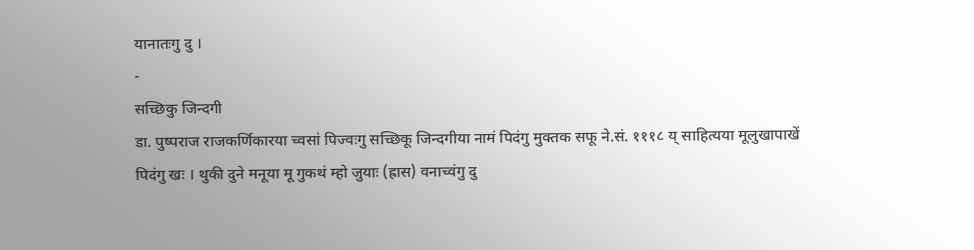यानातःगु दु ।
-
सच्छिकु जिन्दगी
डा. पुष्पराज राजकर्णिकारया च्वसां पिज्वःगु सच्छिकू जिन्दगीया नामं पिदंगु मुक्तक सफू ने.सं. १११८ य् साहित्यया मूलुखापाखें पिदंगु खः । थुकी दुने मनूया मू गुकथं म्हो जुयाः (ह्रास) वनाच्वंगु दु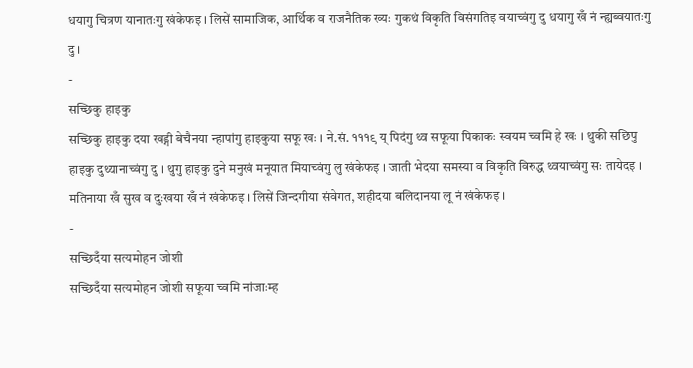धयागु चित्रण यानातःगु खंकेफइ । लिसें सामाजिक, आर्थिक व राजनैतिक ख्यः गुकथं विकृति विसंगतिइ वयाच्वंगु दु धयागु खँ नं न्ह्यब्वयातःगु दु ।
-
सच्छिकु हाइकु
सच्छिकु हाइकु दया खड्गी बेचैनया न्हापांगु हाइकुया सफू खः । ने.सं. १११९ य् पिदंगु थ्व सफूया पिकाकः स्वयम च्वमि हे खः । थुकी सछिपु हाइकु दुथ्यानाच्वंगु दु । थुगु हाइकु दुने मनुखं मनूयात मियाच्वंगु लु खंकेफइ । जाती भेदया समस्या व विकृति विरुद्ध थ्वयाच्वंगु सः तायेदइ । मतिनाया खँ सुख व दुःखया खँ नं खंकेफइ । लिसें जिन्दगीया संवेगत, शहीदया बलिदानया लू नं खंकेफइ ।
-
सच्छिदँया सत्यमोहन जोशी
सच्छिदँया सत्यमोहन जोशी सफूया च्वमि नांजाःम्ह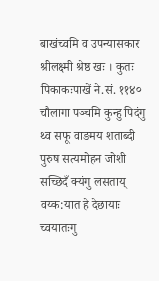बाखंच्वमि व उपन्यासकार श्रीलक्ष्मी श्रेष्ठ खः । कुतः पिकाकःपाखें ने.सं. ११४० चौलागा पञ्चमि कुन्हु पिदंगु थ्व सफू वाङमय शताब्दी पुरुष सत्यमोहन जोशी सच्छिदँ क्यंगु लसताय् वय्क:यात हे देछायाः च्वयातःगु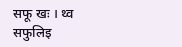सफू खः । थ्व सफुलिइ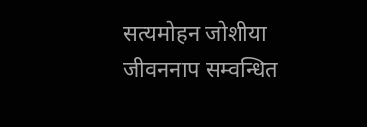सत्यमोहन जोशीया जीवननाप सम्वन्धित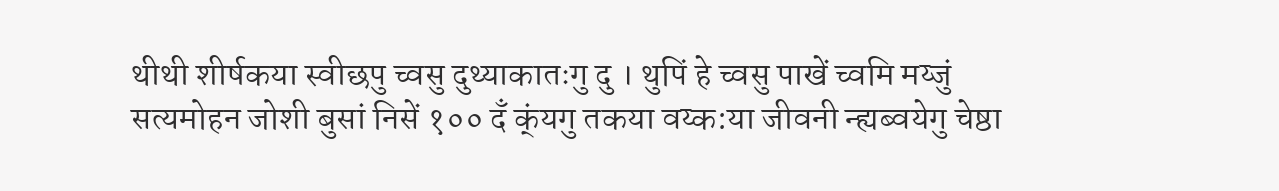थीथी शीर्षकया स्वीछपु च्वसु दुथ्याकातःगु दु । थुपिं हे च्वसु पाखें च्वमि मय्जुं सत्यमोहन जोशी बुसां निसें १०० दँ क्ंयगु तकया वय्क:या जीवनी न्ह्यब्वयेगु चेष्ठा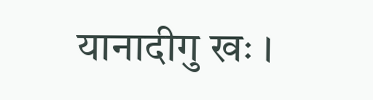यानादीगु खः ।